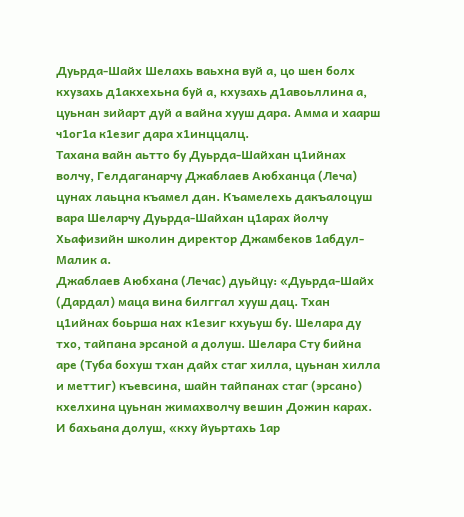Дуьрда-Шайх Шелахь ваьхна вуй а, цо шен болх кхузахь д1акхехьна буй а, кхузахь д1авоьллина а, цуьнан зийарт дуй а вайна хууш дара. Амма и хаарш ч1ог1а к1езиг дара х1инццалц.
Тахана вайн аьтто бу Дуьрда-Шайхан ц1ийнах волчу, Гелдаганарчу Джаблаев Аюбханца (Леча) цунах лаьцна къамел дан. Къамелехь дакъалоцуш вара Шеларчу Дуьрда-Шайхан ц1арах йолчу Хьафизийн школин директор Джамбеков 1абдул-Малик а.
Джаблаев Аюбхана (Лечас) дуьйцу: «Дуьрда-Шайх (Дардал) маца вина билггал хууш дац. Тхан ц1ийнах боьрша нах к1езиг кхуьуш бу. Шелара ду тхо, тайпана эрсаной а долуш. Шелара Сту бийна аре (Туба бохуш тхан дайх стаг хилла, цуьнан хилла и меттиг) къевсина, шайн тайпанах стаг (эрсано) кхелхина цуьнан жимахволчу вешин Дожин карах. И бахьана долуш, «кху йуьртахь 1ар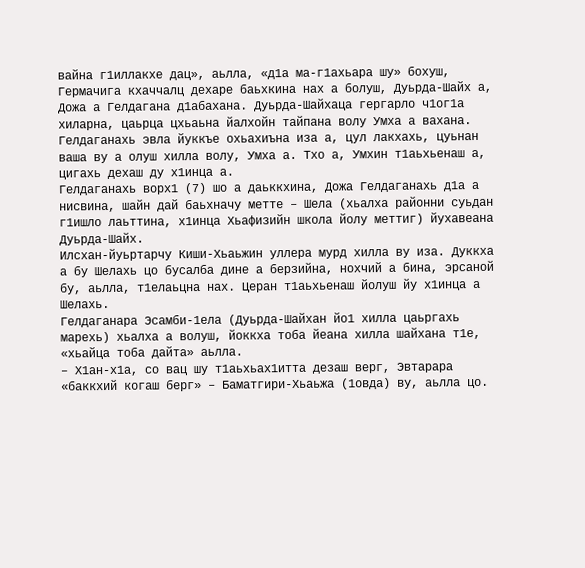вайна г1иллакхе дац», аьлла, «д1а ма-г1ахьара шу» бохуш, Гермачига кхаччалц дехаре баьхкина нах а болуш, Дуьрда-Шайх а, Дожа а Гелдагана д1абахана. Дуьрда-Шайхаца гергарло ч1ог1а хиларна, цаьрца цхьаьна йалхойн тайпана волу Умха а вахана.
Гелдаганахь эвла йуккъе охьахиъна иза а, цул лакхахь, цуьнан ваша ву а олуш хилла волу, Умха а. Тхо а, Умхин т1аьхьенаш а, цигахь дехаш ду х1инца а.
Гелдаганахь ворх1 (7) шо а даьккхина, Дожа Гелдаганахь д1а а нисвина, шайн дай баьхначу метте – Шела (хьалха районни суьдан г1ишло лаьттина, х1инца Хьафизийн школа йолу меттиг) йухавеана Дуьрда-Шайх.
Илсхан-йуьртарчу Киши-Хьаьжин уллера мурд хилла ву иза. Дуккха а бу Шелахь цо бусалба дине а берзийна, нохчий а бина, эрсаной бу, аьлла, т1елаьцна нах. Церан т1аьхьенаш йолуш йу х1инца а Шелахь.
Гелдаганара Эсамби-1ела (Дуьрда-Шайхан йо1 хилла цаьргахь марехь) хьалха а волуш, йоккха тоба йеана хилла шайхана т1е, «хьайца тоба дайта» аьлла.
– Х1ан-х1а, со вац шу т1аьхьах1итта дезаш верг, Эвтарара «баккхий когаш берг» – Баматгири-Хьаьжа (1овда) ву, аьлла цо.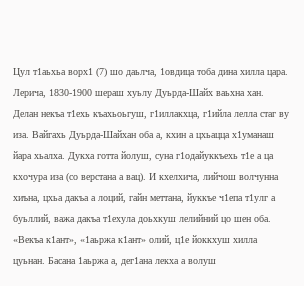Цул т1аьхьа ворх1 (7) шо даьлча, 1овдица тоба дина хилла цара. Лерича, 1830-1900 шераш хуьлу Дуьрда-Шайх ваьхна хан.
Делан некъа т1ехь къахьоьгуш, г1иллакхца, г1ийла лелла стаг ву иза. Вайгахь Дуьрда-Шайхан оба а, кхин а цхьацца х1уманаш йара хьалха. Дукха готта йолуш, суна г1одайуккъехь т1е а ца кхочура иза (со верстана а вац). И кхелхича, лийчош волчунна хиъна, цхьа дакъа а лоций, гайн меттана, йуккъе ч1епа т1улг а буьллий, важа дакъа т1ехула доьхкуш лелийний цо шен оба. «Векъа к1ант», «1аьржа к1ант» олий, ц1е йоккхуш хилла цуьнан. Басана 1аьржа а, дег1ана лекха а волуш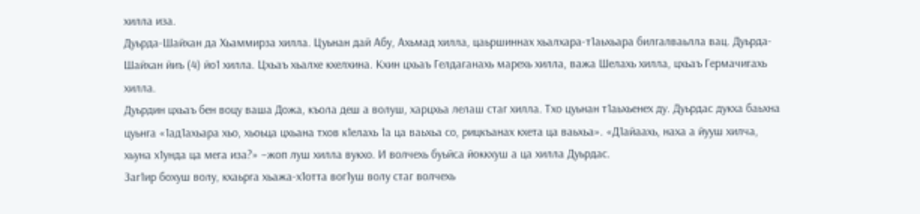хилла иза.
Дуьрда-Шайхан да Хьаммирза хилла. Цуьнан дай Абу, Ахьмад хилла, цаьршиннах хьалхара-т1аьхьара билгалваьлла вац. Дуьрда-Шайхан йиъ (4) йо1 хилла. Цхьаъ хьалхе кхелхина. Кхин цхьаъ Гелдаганахь марехь хилла, важа Шелахь хилла, цхьаъ Гермачигахь хилла.
Дуьрдин цхьаъ бен воцу ваша Дожа, къола деш а волуш, харцхьа лелаш стаг хилла. Тхо цуьнан т1аьхьенех ду. Дуьрдас дукха баьхна цуьнга «1ад1ахьара хьо, хьоьца цхьана тхов к1елахь 1а ца ваьхьа со, рицкъанах кхета ца ваьхьа». «Д1айаахь, наха а йууш хилча, хьуна х1унда ца мега иза?» –жоп луш хилла вукхо. И волчехь буьйса йоккхуш а ца хилла Дуьрдас.
Заг1ир бохуш волу, кхаьрга хьажа-х1отта вог1уш волу стаг волчехь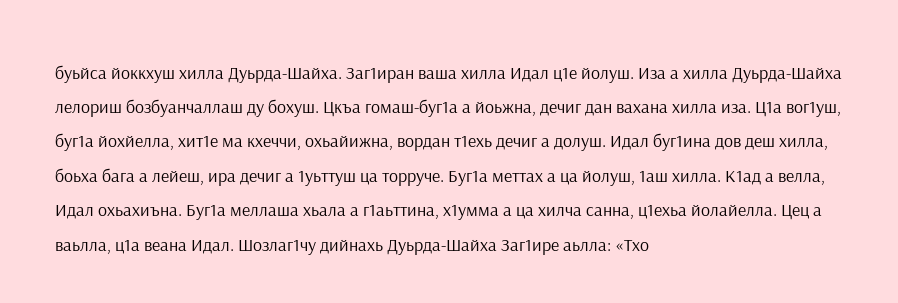буьйса йоккхуш хилла Дуьрда-Шайха. Заг1иран ваша хилла Идал ц1е йолуш. Иза а хилла Дуьрда-Шайха лелориш бозбуанчаллаш ду бохуш. Цкъа гомаш-буг1а а йоьжна, дечиг дан вахана хилла иза. Ц1а вог1уш, буг1а йохйелла, хит1е ма кхеччи, охьайижна, вордан т1ехь дечиг а долуш. Идал буг1ина дов деш хилла, боьха бага а лейеш, ира дечиг а 1уьттуш ца торруче. Буг1а меттах а ца йолуш, 1аш хилла. К1ад а велла, Идал охьахиъна. Буг1а меллаша хьала а г1аьттина, х1умма а ца хилча санна, ц1ехьа йолайелла. Цец а ваьлла, ц1а веана Идал. Шозлаг1чу дийнахь Дуьрда-Шайха Заг1ире аьлла: «Тхо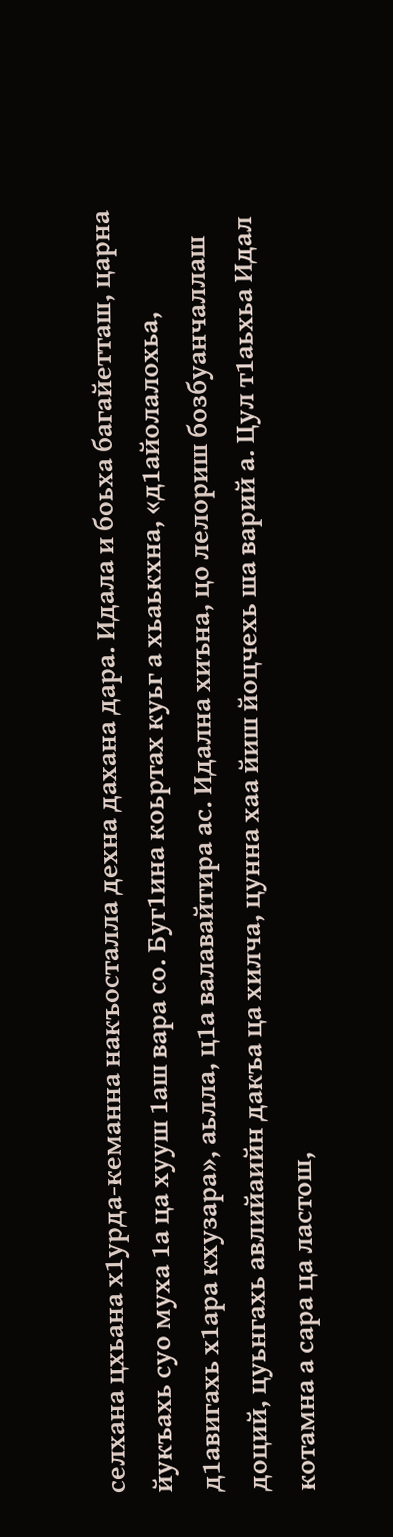селхана цхьана х1урда-кеманна накъосталла дехна дахана дара. Идала и боьха багайетташ, царна йукъахь суо муха 1а ца хууш 1аш вара со. Буг1ина коьртах куьг а хьаькхна, «д1айолалохьа, д1авигахь х1ара кхузара», аьлла, ц1а валавайтира ас. Идална хиъна, цо лелориш бозбуанчаллаш доций, цуьнгахь авлийаийн дакъа ца хилча, цунна хаа йиш йоцчехь ша варий а. Цул т1аьхьа Идал котамна а сара ца ластош,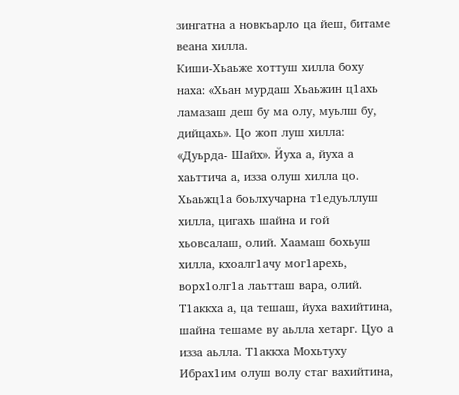зингатна а новкъарло ца йеш, битаме веана хилла.
Киши-Хьаьже хоттуш хилла боху наха: «Хьан мурдаш Хьаьжин ц1ахь ламазаш деш бу ма олу, муьлш бу, дийцахь». Цо жоп луш хилла: «Дуьрда- Шайх». Йуха а, йуха а хаьттича а, изза олуш хилла цо. Хьаьжц1а боьлхучарна т1едуьллуш хилла, цигахь шайна и гой хьовсалаш, олий. Хаамаш бохьуш хилла, кхоалг1ачу мог1арехь, ворх1олг1а лаьтташ вара, олий. Т1аккха а, ца тешаш, йуха вахийтина, шайна тешаме ву аьлла хетарг. Цуо а изза аьлла. Т1аккха Мохьтуху Ибрах1им олуш волу стаг вахийтина,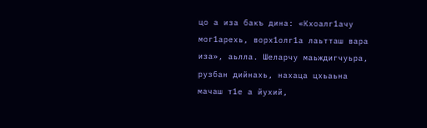цо а иза бакъ дина: «Кхоалг1ачу мог1арехь, ворх1олг1а лаьтташ вара иза», аьлла. Шеларчу маьждигчуьра, рузбан дийнахь, нахаца цхьаьна мачаш т1е а йухий,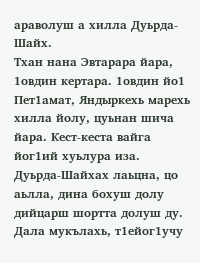араволуш а хилла Дуьрда-Шайх.
Тхан нана Эвтарара йара, 1овдин кертара. 1овдин йо1 Пет1амат, Яндыркехь марехь хилла йолу, цуьнан шича йара. Кест-кеста вайга йог1ий хуьлура иза.
Дуьрда-Шайхах лаьцна, цо аьлла, дина бохуш долу дийцарш шортта долуш ду. Дала мукълахь, т1ейог1учу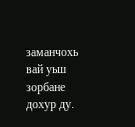заманчохь вай уьш зорбане дохур ду.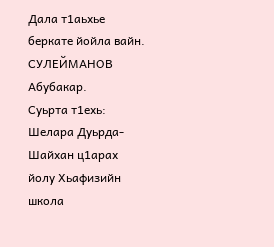Дала т1аьхье беркате йойла вайн.
СУЛЕЙМАНОВ Абубакар.
Суьрта т1ехь: Шелара Дуьрда-Шайхан ц1арах йолу Хьафизийн школа